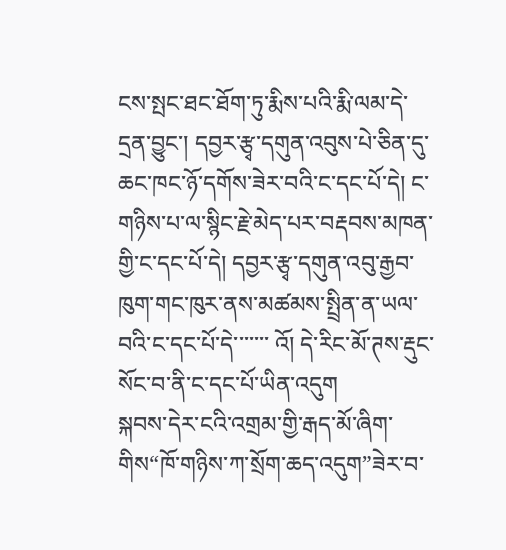ངས་སྤང་ཐང་ཐོག་ཏུ་རྨིས་པའི་རྨི་ལམ་དེ་དྲན་བྱུང་། དབྱར་རྩྭ་དགུན་འབུས་པེ་ཅིན་དུ་ཆང་ཁང་ཉོ་དགོས་ཟེར་བའི་ང་དང་པོ་དེ། ང་གཉིས་པ་ལ་སྙིང་རྗེ་མེད་པར་བརྡབས་མཁན་གྱི་ང་དང་པོ་དེ། དབྱར་རྩྭ་དགུན་འབུ་རྒྱབ་ཁུག་གང་ཁུར་ནས་མཚམས་སྤྲིན་ན་ཡལ་བའི་ང་དང་པོ་དེ་་་་་་་ འོ། དེ་རིང་མོ་ཊས་རྡུང་སོང་བ་ནི་ང་དང་པོ་ཡིན་འདུག
སྐབས་དེར་ངའི་འགྲམ་གྱི་རྒད་མོ་ཞིག་གིས“ཁོ་གཉིས་ཀ་སྲོག་ཆད་འདུག”ཟེར་བ་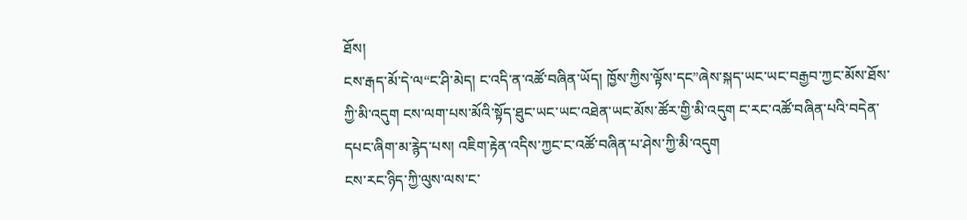ཐོས།
ངས་རྒད་མོ་དེ་ལ“ང་ཤི་མེད། ང་འདི་ན་འཚོ་བཞིན་ཡོད། ཁྱོས་ཀྱིས་ལྟོས་དང”ཞེས་སྐད་ཡང་ཡང་བརྒྱབ་ཀྱང་མོས་ཐོས་ཀྱི་མི་འདུག ངས་ལག་པས་མོའི་སྟོད་ཐུང་ཡང་ཡང་འཐེན་ཡང་མོས་ཚོར་གྱི་མི་འདུག ང་རང་འཚོ་བཞིན་པའི་བདེན་དཔང་ཞིག་མ་རྙེད་པས། འཇིག་རྟེན་འདིས་ཀྱང་ང་འཚོ་བཞིན་པ་ཤེས་ཀྱི་མི་འདུག
ངས་རང་ཉིད་ཀྱི་ལུས་ལས་ང་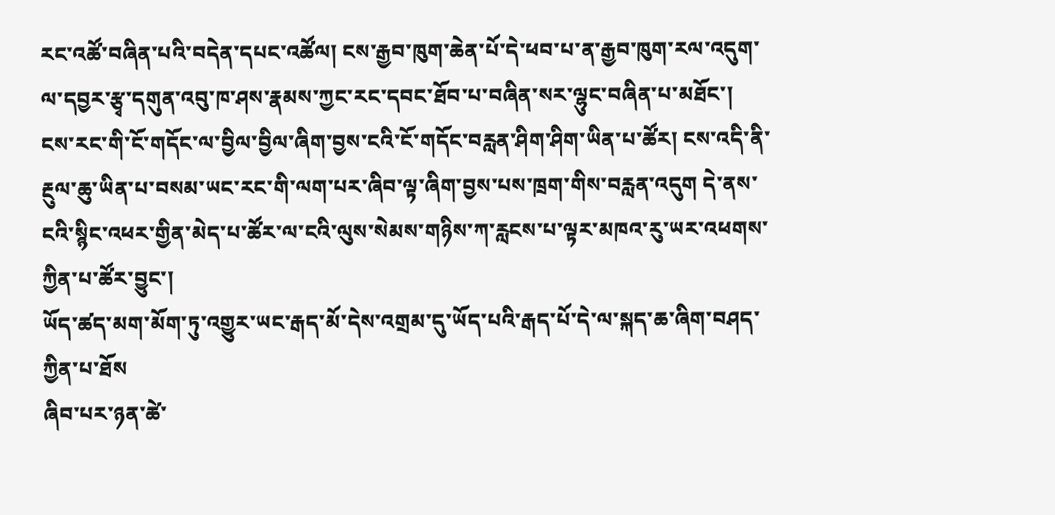རང་འཚོ་བཞིན་པའི་བདེན་དཔང་འཚོལ། ངས་རྒྱབ་ཁུག་ཆེན་པོ་དེ་ཕབ་པ་ན་རྒྱབ་ཁུག་རལ་འདུག་ལ་དབྱར་རྩྭ་དགུན་འབུ་ཁ་ཤས་རྣམས་ཀྱང་རང་དབང་ཐོབ་པ་བཞིན་སར་ལྷུང་བཞིན་པ་མཐོང་། ངས་རང་གི་ངོ་གདོང་ལ་བྱིལ་བྱིལ་ཞིག་བྱས་ངའི་ངོ་གདོང་བརླན་ཤིག་ཤིག་ཡིན་པ་ཚོར། ངས་འདི་ནི་རྔུལ་ཆུ་ཡིན་པ་བསམ་ཡང་རང་གི་ལག་པར་ཞིབ་ལྟ་ཞིག་བྱས་པས་ཁྲག་གིས་བརླན་འདུག དེ་ནས་ངའི་སྙིང་འཕར་གྱིན་མེད་པ་ཚོར་ལ་ངའི་ལུས་སེམས་གཉིས་ཀ་རླངས་པ་ལྟར་མཁའ་རུ་ཡར་འཕགས་ཀྱིན་པ་ཚོར་བྱུང་།
ཡོད་ཚད་མག་མོག་ཏུ་འགྱུར་ཡང་རྒད་མོ་དེས་འགྲམ་དུ་ཡོད་པའི་རྒད་པོ་དེ་ལ་སྐད་ཆ་ཞིག་བཤད་ཀྱིན་པ་ཐོས
ཞིབ་པར་ཉན་ཚེ་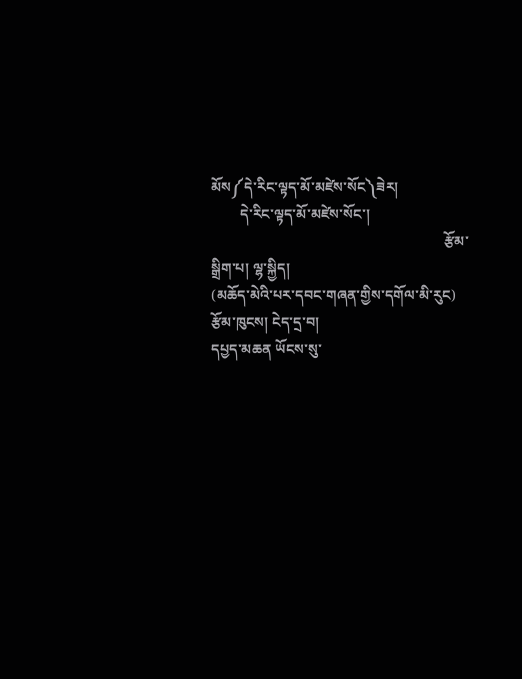མོས༼དེ་རིང་ལྟད་མོ་མཛེས་སོང༽ཟེར།
        དེ་རིང་ལྟད་མོ་མཛེས་སོང་།
                                                                རྩོམ་སྒྲིག་པ། ལྷ་སྐྱིད།
(མཆོད་མེའི་པར་དབང་གཞན་གྱིས་དགོལ་མི་རུང)
རྩོམ་ཁུངས། ངེད་དྲ་བ།
དཔྱད་མཆན ཡོངས་སུ་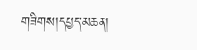གཟིགས།དཔྱད་མཆན།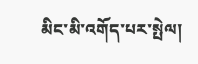མིང་མི་འགོད་པར་སྤེལ།